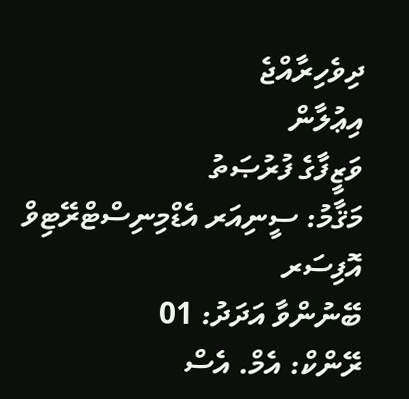ދިވެހިރާއްޖެ
އިޢުލާން
ވަޒީފާގެ ފުރުޞަތު
މަޤާމު: ސީނިއަރ އެޑްމިނިސްޓްރޭޓިވް އޮފިސަރ
ބޭނުންވާ އަދަދު: 01
ރޭންކް: އެމް. އެސް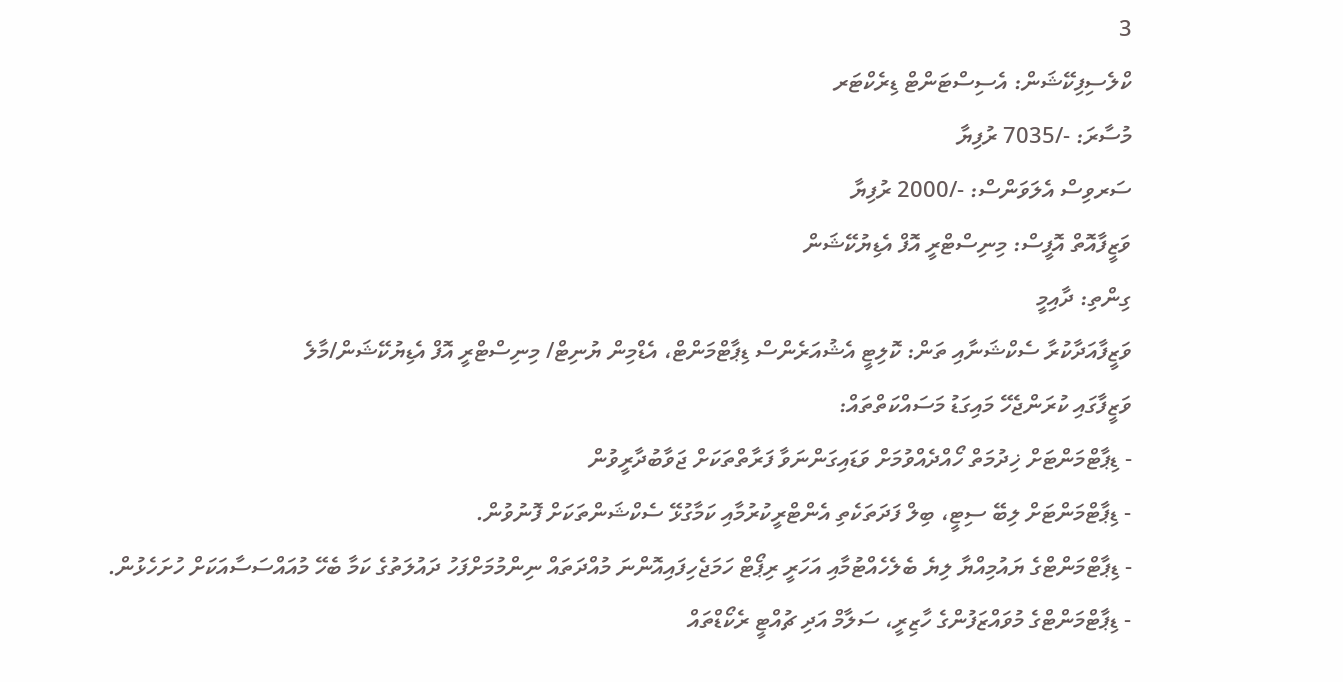3
ކްލެސިފިކޭޝަން: އެސިސްޓަންޓް ޑިރެކްޓަރ
މުސާރަ: -/7035 ރުފިޔާ
ސަރވިސް އެލަވަންސް: -/2000 ރުފިޔާ
ވަޒީފާއޮތް އޮފީސް: މިނިސްޓްރީ އޮފް އެޑިޔުކޭޝަން
ގިންތި: ދާއިމީ
ވަޒީފާއަދާކުރާ ސެކްޝަނާއި ތަން: ކޮލިޓީ އެޝުއަރެންސް ޑިޕާޓްމަންޓް، އެޑްމިން ޔުނިޓް/ މިނިސްޓްރީ އޮފް އެޑިޔުކޭޝަން/މާލެ
ވަޒީފާގައި ކުރަންޖެހޭ މައިގަޑު މަސައްކަތްތައް:
- ޑިޕާޓްމަންޓަށް ޚިދުމަތް ހޯއްދެއްވުމަށް ވަޑައިގަންނަވާ ފަރާތްތަކަށް ޖަވާބުދާރީވުން
- ޑިޕާޓްމަންޓަށް ލިބޭ ސިޓީ، ބިލް ފަދަތަކެތި އެންޓްރީކުރުމާއި ކަމާގުޅޭ ސެކްޝަންތަކަށް ފޮނުވުން.
- ޑިޕާޓްމަންޓްގެ ޔައުމިއްޔާ ލިޔެ ބެލެހެއްޓުމާއި އަހަރީ ރިޕޯޓް ހަމަޖެހިފައިއޮންނަ މުއްދަތައް ނިންމުމަށްފަހު ދައުލަތުގެ ކަމާ ބެހޭ މުއައްސަސާއަކަށް ހުށަހެޅުން.
- ޑިޕާޓްމަންޓްގެ މުވައްޒަފުންގެ ހާޒިރީ، ސަލާމް އަދި ޗުއްޓީ ރެކޯޑްތައް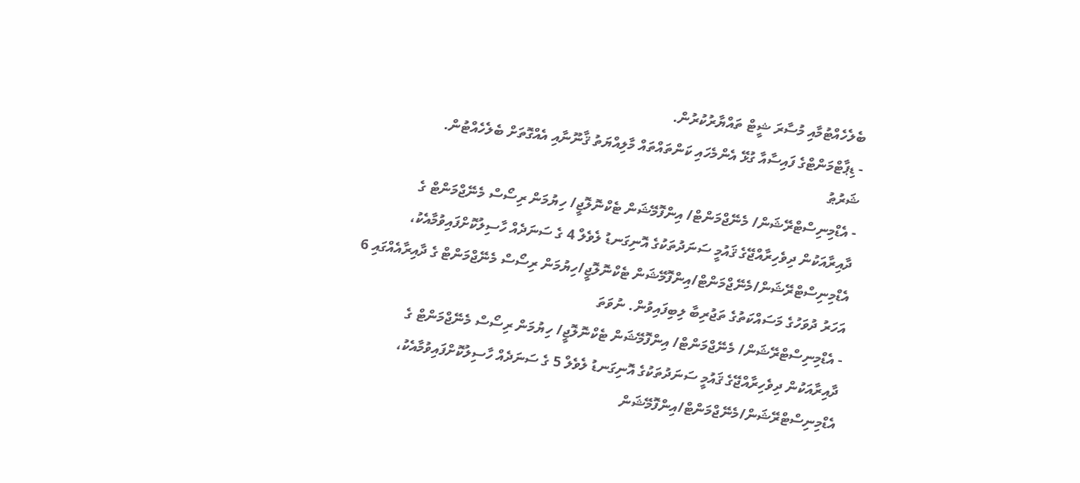ބެލެހެއްޓުމާއި މުސާރަ ޝީޓް ތައްޔާރުކުރުން.
- ޑިޕާޓްމަންޓްގެ ފައިސާއާ ގުޅޭ އެންމެހައި ކަންތައްތައް މާލިއްޔަތު ޤާނޫނާއި އެއްގޮތަށް ބެލެހެއްޓުން.
ޝަރުޠު
- އެޑްމިނިސްޓްރޭޝަން/ މެނޭޖްމަންޓް/ އިންފޮމޭޝަން ޓެކްނޮލޮޖީ/ ހިޔުމަން ރިސޯސް މެނޭޖްމަންޓް ގެ ދާއިރާއަކުން ދިވެހިރާއްޖޭގެ ޤައުމީ ސަނަދުތަކުގެ އޮނިގަނޑު ލެވެލް 4 ގެ ސަނަދެއް ހާސިލުކޮށްފައިވުމާއެކު، އެޑްމިނިސްޓްރޭޝަން/މެނޭޖްމަންޓް/އިންފޮމޭޝަން ޓެކްނޮލޮޖީ/ހިޔުމަން ރިސޯސް މެނޭޖްމަންޓް ގެ ދާއިރާއެއްގައި 6 އަހަރު ދުވަހުގެ މަސައްކަތުގެ ތަޖުރިބާ ލިބިފައިވުން. ނުވަތަ
- އެޑްމިނިސްޓްރޭޝަން/ މެނޭޖްމަންޓް/ އިންފޮމޭޝަން ޓެކްނޮލޮޖީ/ ހިޔުމަން ރިސޯސް މެނޭޖްމަންޓް ގެ ދާއިރާއަކުން ދިވެހިރާއްޖޭގެ ޤައުމީ ސަނަދުތަކުގެ އޮނިގަނޑު ލެވެލް 5 ގެ ސަނަދެއް ހާސިލުކޮށްފައިވުމާއެކު، އެޑްމިނިސްޓްރޭޝަން/މެނޭޖްމަންޓް/އިންފޮމޭޝަން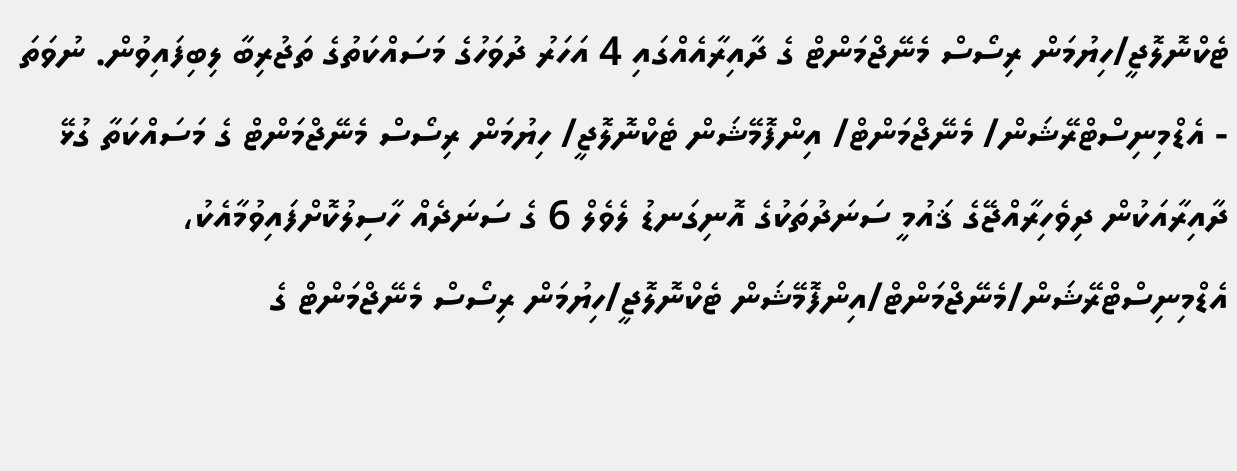ޓެކްނޮލޮޖީ/ހިޔުމަން ރިސޯސް މެނޭޖްމަންޓް ގެ ދާއިރާއެއްގައި 4 އަހަރު ދުވަހުގެ މަސައްކަތުގެ ތަޖުރިބާ ލިބިފައިވުން. ނުވަތަ
- އެޑްމިނިސްޓްރޭޝަން/ މެނޭޖްމަންޓް/ އިންފޮމޭޝަން ޓެކްނޮލޮޖީ/ ހިޔުމަން ރިސޯސް މެނޭޖްމަންޓް ގެ މަސައްކަތާ ގުޅޭ ދާއިރާއަކުން ދިވެހިރާއްޖޭގެ ޤައުމީ ސަނަދުތަކުގެ އޮނިގަނޑު ލެވެލް 6 ގެ ސަނަދެއް ހާސިލުކޮށްފައިވުމާއެކު، އެޑްމިނިސްޓްރޭޝަން/މެނޭޖްމަންޓް/އިންފޮމޭޝަން ޓެކްނޮލޮޖީ/ހިޔުމަން ރިސޯސް މެނޭޖްމަންޓް ގެ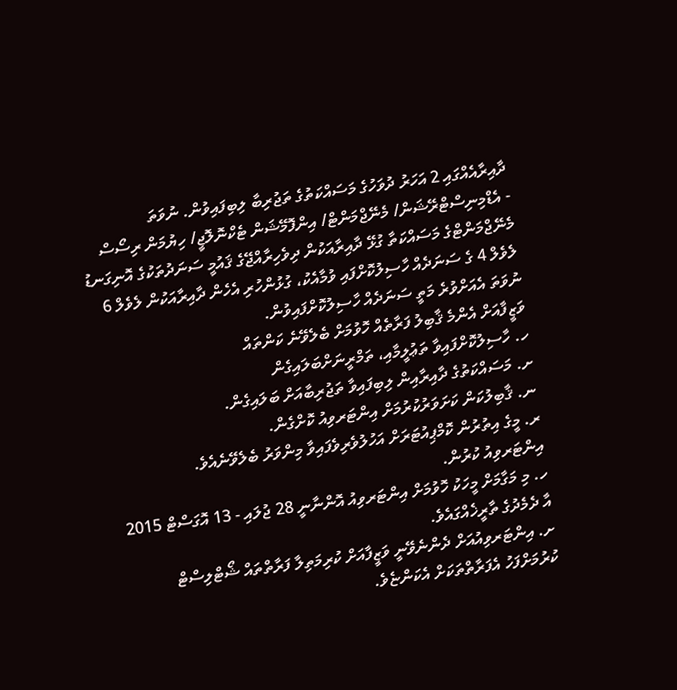ދާއިރާއެއްގައި 2 އަހަރު ދުވަހުގެ މަސައްކަތުގެ ތަޖުރިބާ ލިބިފައިވުން. ނުވަތަ
- އެޑްމިނިސްޓްރޭޝަން/ މެނޭޖްމަންޓް/ އިންފޮމޭޝަން ޓެކްނޮލޮޖީ/ ހިޔުމަން ރިސޯސް މެނޭޖްމަންޓްގެ މަސައްކަތާ ގުޅޭ ދާއިރާއަކުން ދިވެހިރާއްޖޭގެ ޤައުމީ ސަނަދުތަކުގެ އޮނިގަނޑު ލެވެލް 4 ގެ ސަނަދެއް ހާސިލުކޮށްފައި ވުމާއެކު، ގުޅުންހުރި އެހެން ދާއިރާއަކުން ލެވެލް 6 ނުވަތަ އެއަށްވުރެ މަތީ ސަނަދެއް ހާސިލުކޮށްފައިވުން.
ވަޒީފާއަށް އެންމެ ޤާބިލު ފަރާތެއް ހޮވުމަށް ބެލެވޭނެ ކަންތައް
ހ. ހާސިލުކޮށްފައިވާ ތަޢުލީމާއި، ތަމްރީނަށްބަލައިގެން
ށ. މަސައްކަތުގެ ދާއިރާއިން ލިބިފައިވާ ތަޖުރިބާއަށް ބަލައިގެން.
ނ. ޤާބިލުކަން ކަށަވަރުކުރުމަށް އިންޓަރވިއު ކޮށްގެން.
ރ. މީގެ އިތުރުން ކޮމްޕިއުޓަރަށް އަހުލުވެރިވެފައިވާ މިންވަރު ބެލެވޭނެއެވެ.
އިންޓަރވިއު ކުރުން.
ހ. މި މަގާމަށް މީހަކު ހޮވުމަށް އިންޓަރވިއު އޮންނާނީ 28 ޖުލައި - 13 އޮގަސްޓް 2015 އާ ދެމެދުގެ ތާރީޚެއްގައެވެ.
ށ. އިންޓަރވިއުއަށް ދެންނެވޭނީ ވަޒީފާއަށް ކުރިމަތިލާ ފަރާތްތައް ޝޯޓްލިސްޓް ކުރުމަށްފަހު އެފަރާތްތަކަށް އެކަންޏެވެ.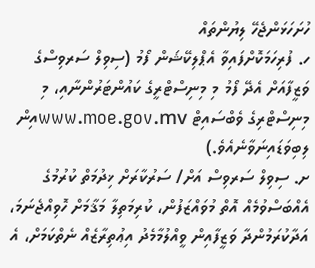ހުށަހަޅަންޖެހޭ ލިޔުންތައް
ހ. ފުރިހަމަކޮށްފައިވާ އެޕްލިކޭޝަން ފޯމު (ސިވިލް ސަރވިސްގެ ވަޒީފާއަށް އެދޭ ފޯމު މި މިނިސްޓްރީގެ ކައުންޓަރުންނާއި، މި މިނިސްޓްރިގެ ވެބްސައިޓް www.moe.gov.mvއިން ލިބިވަޑައިނަވާނެއެވެ.)
ށ. ސިވިލް ސަރވިސް އަށް/ ސަރުކާރަށް ޚިދުމަތް ކުރުމުގެ އެއްބަސްވުމެއް އޮތް މުވައްޒަފުން، ކުރިމަތިލާ މަޤާމަށް ހޮވިއްޖެނަމަ، އަދާކުރަމުންދާ ވަޒީފާއިން ވީއްލުމާމެދު އިޢުތިރާޒެއް ނެތްކަމަށް، އެ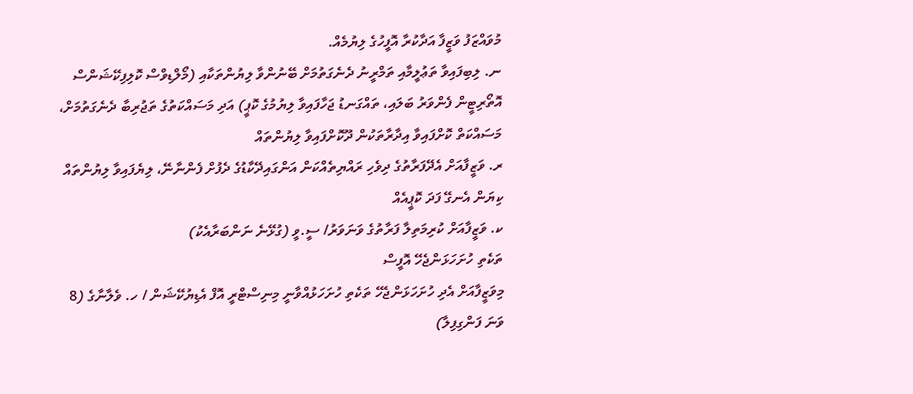މުވައްޒަފު ވަޒީފާ އަދާކުރާ އޮފީހުގެ ލިޔުމެއް.
ނ. ލިބިފައިވާ ތަޢުލީމާއި ތަމްރީނު ދެނެގަތުމަށް ބޭނުންވާ ލިޔުންތަކާއި (މޯލްޑިވްސް ކޮލިފިކޭޝަންސް އޮތޯރިޓީން ފެންވަރު ބަލައި، ތައްގަނޑު ޖަހާފައިވާ ލިޔުމުގެ ކޮޕީ) އަދި މަސައްކަތުގެ ތަޖުރިބާ ދެނެގަތުމަށް، މަސައްކަތް ކޮށްފައިވާ އިދާރާތަކުން ދޫކޮށްފައިވާ ލިޔުންތައް
ރ. ވަޒީފާއަށް އެދޭފަރާތުގެ ދިވެހި ރައްޔިތެއްކަން އަންގައިދޭކާޑުގެ ދެފުށް ފެންނާނޭ، ލިޔެފައިވާ ލިޔުންތައް ކިޔަން އެނގޭ ފަދަ ކޮޕީއެއް
ކ. ވަޒީފާއަށް ކުރިމަތިލާ ފަރާތުގެ ވަނަވަރު/ ސީ.ވީ (ގުޅޭނެ ނަންބަރާއެކު)
ތަކެތި ހުށަހަޅަންޖެހޭ އޮފީސް
މިވަޒީފާއަށް އެދި ހުށަހަޅަންޖެހޭ ތަކެތި ހުށަހަޅުއްވާނީ މިނިސްޓްރީ އޮފް އެޑިޔުކޭޝަން / ހ. ވެލާނާގެ (8 ވަނަ ފަންގިފިލާ)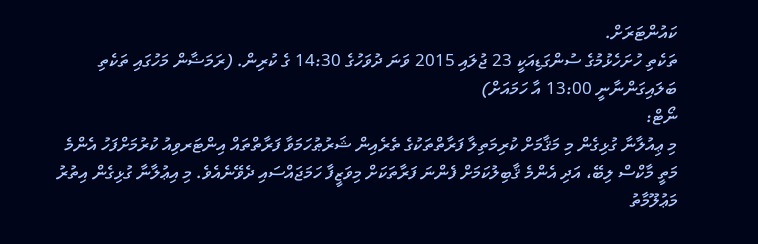ކައުންޓަރަށް.
ތަކެތި ހުށަހެޅުމުގެ ސުންގަޑިއަކީ 23 ޖުލައި 2015 ވަނަ ދުވަހުގެ 14:30 ގެ ކުރިން. (ރަމަޟާން މަހުގައި ތަކެތި ބަލައިގަންނާނީ 13:00 އާ ހަމައަށް)
ނޯޓް:
މި ޢިއުލާނާ ގުޅިގެން މި މަޤާމަށް ކުރިމަތިލާ ފަރާތްތަކުގެ ތެރެއިން ޝަރުޠުހަމަވާ ފަރާތްތައް އިންޓަރވިއު ކުރުމަށްފަހު އެންމެ މަތީ މާކްސް ލިބޭ، އަދި އެންމެ ޤާބިލުކަމަށް ފެންނަ ފަރާތަކަށް މިވަޒީފާ ހަމަޖައްސައި ދެވޭނެއެވެ. މި އިޢުލާނާ ގުޅިގެން އިތުރު މަޢުލޫމާތު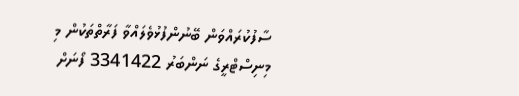ސާފުކުރައްވަން ބޭނުންފުޅުވެލައްވާ ފަރާތްތަކުން މި މިނިސްޓްރީގެ ނަންބަރު 3341422 ފޯނަށް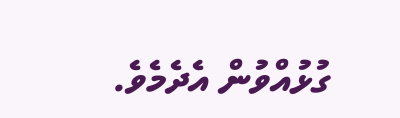ގުޅުއްވުން އެދެމެވެ.